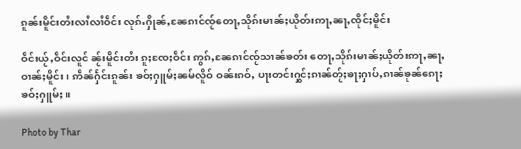ၵူၼ်းမိူင်းတႆးလၢႆလၢႆဝဵင်း လုၵ်ႉႁိုၼ်ႇၼႄၵၢင်ၸႂ်တေႃႇသိုၵ်းမၢၼ်ႈယိုတ်းဢႃႇၼႃႇၸိုင်ႈမိူင်း

ဝဵင်းယႂ်ႇဝဵင်းလူင် ၼႂ်းမိူင်းတႆး ၵူႈၸႄႈဝဵင်း ဢွၵ်ႇၼႄၵၢင်ၸႂ်သၢၼ်ၶတ်း တေႃႇသိုၵ်းမၢၼ်ႈယိုတ်းဢႃႇၼႃႇဝၢၼ်ႈမိူင်း ၊ ဢဵၼ်ႁႅင်းၵူၼ်း ၶဝ်ႈႁူမ်ႈၼမ်လိူဝ် ဝၼ်းၵဝ်ႇ ပႃးတင်းႁွင်ႈၵၢၼ်တႂ်ႈၶႃႈႁၢပ်ႇၵၢၼ်ၶုၼ်ၵေႃႈၶဝ်ႈႁူမ်ႈ။

Photo by Thar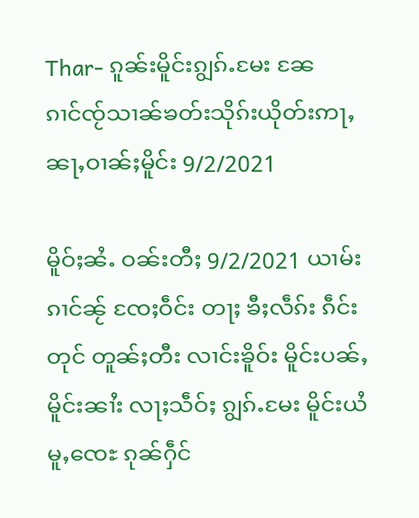Thar- ၵူၼ်းမိူင်းၵျွၵ်ႉမႄး ၼႄၵၢင်ၸႂ်သၢၼ်ၶတ်းသိုၵ်းယိုတ်းဢႃႇၼႃႇဝၢၼ်ႈမိူင်း 9/2/2021

မိူဝ်ႈၼႆႉ ဝၼ်းတီႈ 9/2/2021 ယၢမ်းၵၢင်ၼႂ် ၸႄႈဝဵင်း တႃႈ ၶီႈလဵၵ်း ၵဵင်းတုင် တူၼ်ႈတီး လၢင်းၶိူဝ်း မိူင်းပၼ်ႇ မိူင်းၼၢႆး လႃႈသဵဝ်ႈ ၵျွၵ်ႉမႄး မိူင်းယႆ  မူႇၸေႊ ၵုၼ်ႁဵင်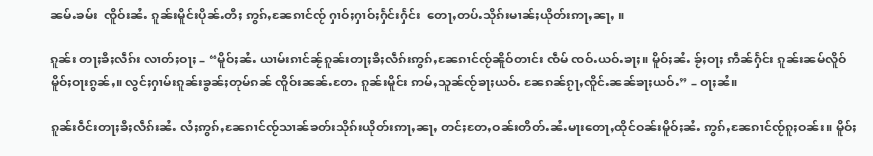ၼမ်ႉၶမ်း  ၸိူဝ်းၼႆႉ ၵူၼ်းမိူင်းပိုၼ်ႉတီႈ ဢွၵ်ႇၼႄၵၢင်ၸႂ် ႁၢဝ်ႈႁၢဝ်ႈႁႅင်းႁႅင်း  တေႃႇတပ်ႉသိုၵ်းမၢၼ်ႈယိုတ်းဢႃႇၼႃႇ ။

ၵူၼ်း တႃႈၶီႈလဵၵ်း လၢတ်ႈဝႃႈ – “မိူဝ်ႈၼႆႉ ယၢမ်းၵၢင်ၼႂ်ၵူၼ်းတႃႈၶီႈလဵၵ်းဢွၵ်ႇၼႄၵၢင်ၸႂ်ၼိူဝ်တၢင်း ၸဵမ် ၸဝ်ႉယဝ်ႉၶႃႈ။ မိူဝ်ႈၼႆႉ ၶႂ်ႈဝႃႈ ဢဵၼ်ႁႅင်း ၵူၼ်းၼမ်လိူဝ်မိူဝ်ႈဝႃးၵွၼ်ႇ။ လွင်ႈႁၢမ်းၵူၼ်းၶွၼ်ႈတုမ်ၵၼ် ၸိူဝ်းၼၼ်ႉတႄႉ ၵူၼ်းမိူင်း ဢမ်ႇသူၼ်ၸႂ်ၶႃႈယဝ်ႉ ၼႄၵၼ်ၵႂႃႇၸိူင်ႉၼၼ်ၶႃႈယဝ်ႉ” – ဝႃႈၼႆ။

ၵူၼ်းဝဵင်းတႃႈၶီႈလဵၵ်းၼႆႉ လႆႈဢွၵ်ႇၼႄၵၢင်ၸႂ်သၢၼ်ၶတ်းသိုၵ်းယိုတ်းဢႃႇၼႃႇ တင်ႈတႄႇဝၼ်းတိတ်ႉၼႆႉမႃးတေႃႇထိုင်ဝၼ်းမိူဝ်ႈၼႆႉ ဢွၵ်ႇၼႄၵၢင်ၸႂ်ၵူႈဝၼ်း။ မိူဝ်ႈ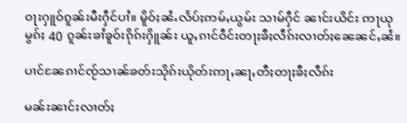ဝႃးႁူဝ်ၵူၼ်းမီးႁဵင်ပၢႆ။ မိူဝ်ႈၼႆႉလႅပ်ႈဢမ်ႇယွမ်း သၢမ်ႁဵင် ၼၢင်းယိင်း ဢႃယုမွၵ်ႈ 40 ၵူၼ်းၶၢႆၶူဝ်းၵိုၵ်းႁိူၼ်း ယူႇၵၢင်ဝဵင်းတႃႈၶီႈလဵၵ်းလၢတ်ႈၼေၼင်ႇၼႆ။

ပၢင်ၼႄၵၢင်ၸႂ်သၢၼ်ၶတ်းသိုၵ်းယိုတ်းဢႃႇၼႃႇတီႈတႃႈၶီႈလဵၵ်း

မၼ်းၼၢင်းလၢတ်ႈ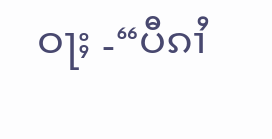ဝႃႈ -“ပီၵၢႆ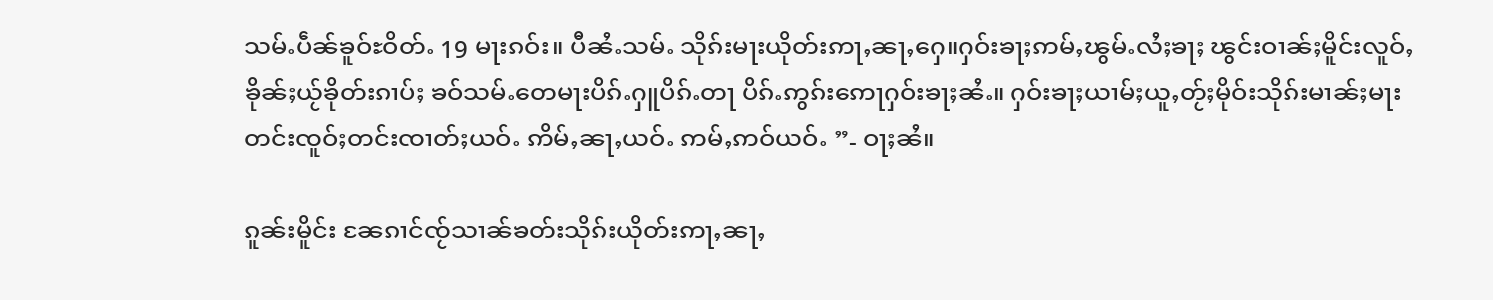သမ်ႉပဵၼ်ၶူဝ်ႊဝိတ်ႉ 19 မႃးၵဝ်း။ ပီၼႆႉသမ်ႉ သိုၵ်းမႃးယိုတ်းဢႃႇၼႃႇႁေ။ႁဝ်းၶႃႈဢမ်ႇၽွမ်ႉလႆႈၶႃႈ ၽွင်းဝၢၼ်ႈမိူင်းလူဝ်ႇၶိုၼ်ႈယႂ်ၶိုတ်းၵၢပ်ႈ ၶဝ်သမ်ႉတေမႃးပိၵ်ႉႁူပိၵ်ႉတႃ ပိၵ်ႉဢွၵ်းဢေႃႁဝ်းၶႃႈၼႆႉ။ ႁဝ်းၶႃႈယၢမ်ႈယူႇတႂ်ႈမိုဝ်းသိုၵ်းမၢၼ်ႈမႃးတင်းၸူဝ်ႈတင်းၸၢတ်ႈယဝ်ႉ ဢိမ်ႇၼႃႇယဝ်ႉ ဢမ်ႇဢဝ်ယဝ်ႉ ”- ဝႃႈၼႆ။

ၵူၼ်းမိူင်း ၼႄၵၢင်ၸႂ်သၢၼ်ၶတ်းသိုၵ်းယိုတ်းဢႃႇၼႃႇ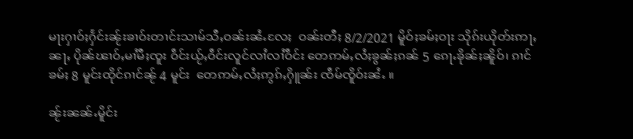မႃးႁၢဝ်ႈႁႅင်းၼႂ်းၶၢဝ်းတၢင်းသၢမ်သီႇဝၼ်းၼႆႉလႄႈ  ဝၼ်းတီႈ 8/2/2021 မိူဝ်ႈၶမ်ႈဝႃး သိုၵ်းယိုတ်းဢႃႇၼႃႇ ပိုၼ်ၽၢဝ်ႇမၢႆမီႈၸူး ဝဵင်းယႂ်ႇဝဵင်းလူင်လၢႆလၢႆဝဵင်း တေဢမ်ႇလႆႈၶွၼ်ႈၵၼ် 5 ၵေႃႉၶိုၼ်ႈၼိူဝ်၊ ၵၢင်ၶမ်ႈ 8 မူင်းထိုင်ၵၢင်ၼႂ် 4 မူင်း  တေဢမ်ႇလႆႈဢွၵ်ႇႁိူၼ်း ၸဵမ်ၸိူဝ်းၼႆႉ ။

ၼႂ်းၼၼ်ႉမိူင်း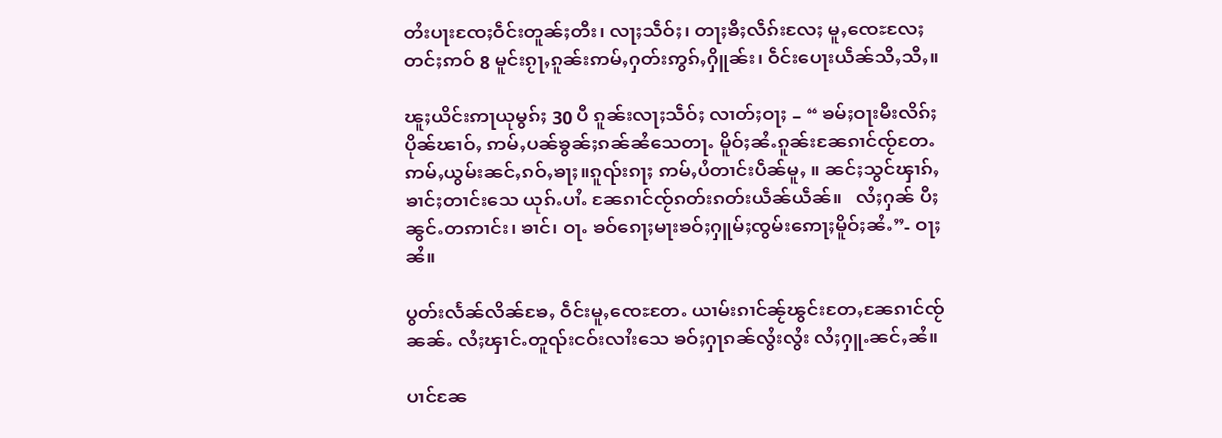တႆးပႃးၸႄႈဝဵင်းတူၼ်ႈတီး၊ လႃႈသဵဝ်ႈ၊ တႃႈၶီႈလဵၵ်းလႄႈ မူႇၸေႊလႄႈတင်ႈဢဝ် 8 မူင်းၵႂႃႇၵူၼ်းဢမ်ႇႁတ်းဢွၵ်ႇႁိူၼ်း၊ ဝဵင်းပေႃးယဵၼ်သီႇသီႇ။

ၽူႈယိင်းဢႃယုမွၵ်ႈ 30 ပီ ၵူၼ်းလႃႈသဵဝ်ႈ လၢတ်ႈဝႃႈ – “ ၶမ်ႈဝႃးမီးလိၵ်ႈပိုၼ်ၽၢဝ်ႇ ဢမ်ႇပၼ်ၶွၼ်ႈၵၼ်ၼႆသေတႃႉ မိူဝ်ႈၼႆႉၵူၼ်းၼႄၵၢင်ၸႂ်တႄႉဢမ်ႇယွမ်းၼင်ႇၵဝ်ႇၶႃႈ။ၵူၺ်းၵႃႈ ဢမ်ႇပႆတၢင်းပဵၼ်မူႇ ။ ၼင်ႈသွင်ၾၢၵ်ႇ ၶၢင်ႈတၢင်းသေ ယုၵ်ႉပၢႆႉ ၼႄၵၢင်ၸႂ်ၵတ်းၵတ်းယဵၼ်ယဵၼ်။   လႆႈႁၼ် ပီႈၼွင်ႉတဢၢင်း၊ ၶၢင်၊ ဝႃႉ ၶဝ်ၵေႃႈမႃးၶဝ်ႈႁူမ်ႈၸွမ်းဢေႃႈမိူဝ်ႈၼႆႉ”- ဝႃႈၼႆ။

ပွတ်းလႅၼ်လိၼ်ၶႄႇ ဝဵင်းမူႇၸေႊတႄႉ ယၢမ်းၵၢင်ၼႂ်ၽွင်းတႄႇၼႄၵၢင်ၸႂ်ၼၼ်ႉ လႆႈၾၢင်ႉတူၺ်းငဝ်းလၢႆးသေ ၶဝ်ႈႁႃၵၼ်လွႆးလွႆး လႆႈႁူႉၼင်ႇၼႆ။

ပၢင်ၼႄ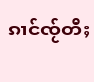ၵၢင်ၸႂ်တီႈ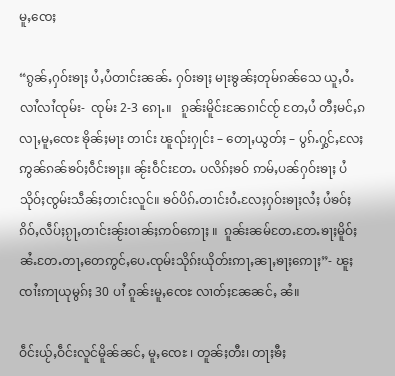မူႇၸေႈ

“ၵွၼ်ႇႁဝ်းၶႃႈ ပႆႇပႆတၢင်းၼၼ်ႉ ႁဝ်းၶႃႈ မႃးၶွၼ်ႈတုမ်ၵၼ်သေ ယူႇဝႆႉလၢႆလၢႆၸုမ်း-  ၸုမ်း 2-3 ၵေႃႉ။   ၵူၼ်းမိူင်းၼႄၵၢင်ၸႂ် တႄႇပႆ တီႈမင်ႇၵလႃႇမူႇၸေႊ ၶိုၼ်ႈမႃး တၢင်း ၽူၺ်းႁုင်း – တေႃႇယွတ်ႈ – ပွၵ်ႉႁွင်ႇလႄႈ ဢွၼ်ၵၼ်ၶဝ်ႈဝဵင်းၶႃႈ။ ၼႂ်းဝဵင်းတႄႉ ပလိၵ်ႈၶဝ် ဢမ်ႇပၼ်ႁဝ်းၶႃႈ ပႆသိုဝ်ႈၸွမ်းသဵၼ်ႈတၢင်းလူင်။ ၶဝ်ပိၵ်ႉတၢင်းဝႆႉလႄႈႁဝ်းၶႃႈလႆႈ ပႆၶဝ်ႈၵိဝ်ႇလဵပ်ႈၵႂႃႇတၢင်းၼႂ်းဝၢၼ်ႈဢဝ်ဢေႃႈ ။  ၵူၼ်းၼမ်တႄႉတႄႉၶႃႈမိူဝ်ႈၼႆႉတႄႉတႃႇတေဢွင်ႇပေႉၸုမ်းသိုၵ်းယိုတ်းဢႃႇၼႃႇၶႃႈဢေႃႈ”- ၽူႈၸၢႆးဢႃယုမွၵ်ႈ 30 ပၢႆ ၵူၼ်းမူႇၸေႊ လၢတ်ႈၼႄၼင်ႇ ၼႆ။

ဝဵင်းယႂ်ႇဝဵင်းလူင်မိူၼ်ၼင်ႇ မူႇၸေႊ ၊ တူၼ်ႈတီး၊ တႃႈၶီႈ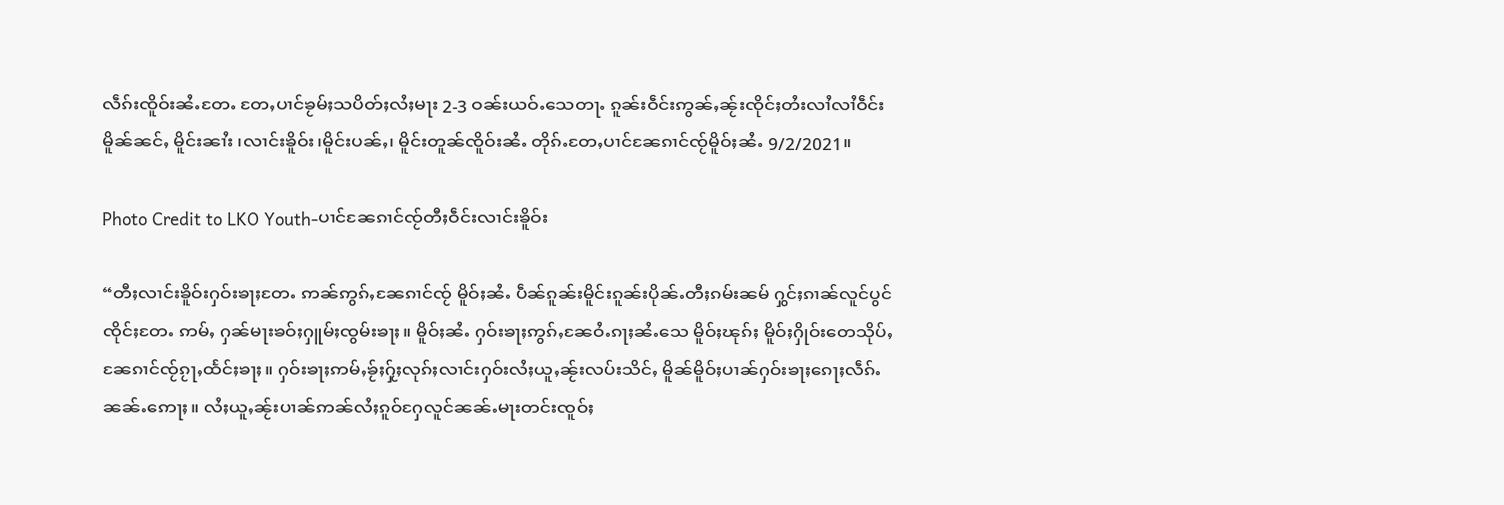လဵၵ်းၸိူဝ်းၼႆႉတႄႉ တႄႇပၢင်ၶႂမ်ႈသပိတ်ႈလႆႈမႃး 2-3 ဝၼ်းယဝ်ႉသေတႃႉ ၵူၼ်းဝဵင်းဢွၼ်ႇၼႂ်းၸိုင်ႈတႆးလၢႆလၢႆဝဵင်းမိူၼ်ၼင်ႇ မိူင်းၼၢႆး ၊လၢင်းၶိူဝ်း၊မိူင်းပၼ်ႇ၊ မိူင်းတူၼ်ၸိူဝ်းၼႆႉ တိုၵ်ႉတႄႇပၢင်ၼႄၵၢင်ၸႂ်မိူဝ်ႈၼႆႉ 9/2/2021။

Photo Credit to LKO Youth-ပၢင်ၼႄၵၢင်ၸႂ်တီႈဝဵင်းလၢင်းၶိူဝ်း

“တီႈလၢင်းၶိူဝ်းႁဝ်းၶႃႈတႄႉ ဢၼ်ဢွၵ်ႇၼႄၵၢင်ၸႂ် မိူဝ်ႈၼႆႉ ပဵၼ်ၵူၼ်းမိူင်းၵူၼ်းပိုၼ်ႉတီႈၵမ်းၼမ် ႁွင်ႈၵၢၼ်လူင်ပွင်ၸိုင်ႈတႄႉ ဢမ်ႇ ႁၼ်မႃးၶဝ်ႈႁူမ်ႈၸွမ်းၶႃႈ။ မိူဝ်ႈၼႆႉ ႁဝ်းၶႃႈဢွၵ်ႇၼႄဝႆႉၵႃႈၼႆႉသေ မိူဝ်ႈၽုၵ်ႈ မိူဝ်ႈႁိုဝ်းတေသိုပ်ႇၼႄၵၢင်ၸႂ်ၵႂႃႇထႅင်ႈၶႃႈ။ ႁဝ်းၶႃႈဢမ်ႇၶႂ်ႈႁႂ်ႈလုၵ်ႈလၢင်းႁဝ်းလႆႈယူႇၼႂ်းလပ်းသိင်ႇ မိူၼ်မိူဝ်ႈပၢၼ်ႁဝ်းၶႃႈၵေႃႈလဵၵ်ႉၼၼ်ႉဢေႃႈ။ လႆႈယူႇၼႂ်းပၢၼ်ဢၼ်လႆႈၵူဝ်ႁႄလူင်ၼၼ်ႉမႃးတင်းၸူဝ်ႈ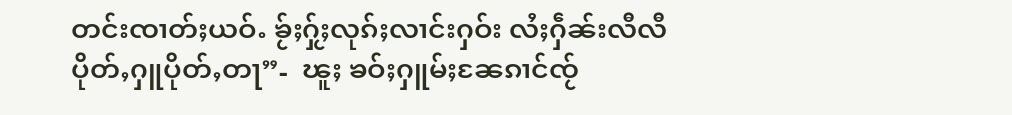တင်းၸၢတ်ႈယဝ်ႉ ၶႂ်ႈႁႂ်ႈလုၵ်ႈလၢင်းႁဝ်း လႆႈႁဵၼ်းလီလီပိုတ်ႇႁူပိုတ်ႇတႃ”-  ၽူႈ ၶဝ်ႈႁူမ်ႈၼႄၵၢင်ၸႂ်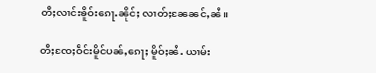တီႈလၢင်းၶိူဝ်းၵေႃႉၼိုင်ႈ လၢတ်ႈၼႄၼင်ႇၼႆ။

တီႈၸႄႈဝဵင်းမိူင်ပၼ်ႇၵေႃႈ မိူဝ်ႈၼႆႉ ယၢမ်း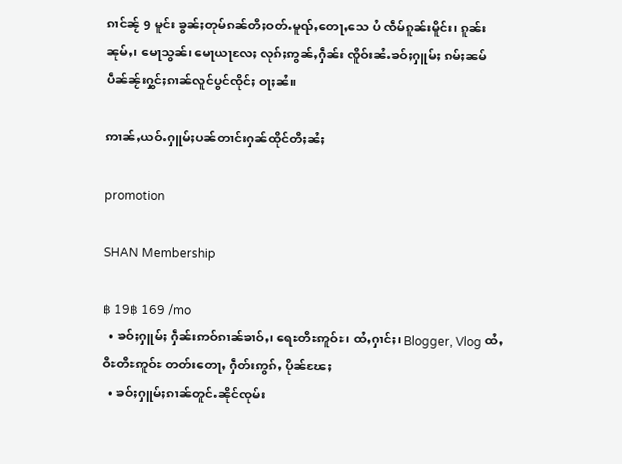ၵၢင်ၼႂ် 9 မူင်း ၶွၼ်ႈတုမ်ၵၼ်တီႈဝတ်ႉမူၺ်ႇတေႃႇသေ ပႆ ၸဵမ်ၵူၼ်းမိူင်း၊ ၵူၼ်း ၼုမ်ႇ၊ မေႃသွၼ်၊ မေႃယႃလႄႈ လုၵ်ႈဢွၼ်ႇႁဵၼ်း ၸိူဝ်းၼႆႉၶဝ်ႈႁူမ်ႈ ၵမ်ႈၼမ် ပဵၼ်ၼႂ်းႁွင်ႈၵၢၼ်လူင်ပွင်ၸိုင်ႈ ဝႃႈၼႆ။

ဢၢၼ်ႇယဝ်ႉႁူမ်ႈပၼ်တၢင်းႁၼ်ထိုင်တီႈၼႆႈ

promotion

SHAN Membership

฿ 19฿ 169 /mo
  • ၶဝ်ႈႁူမ်ႈ ႁဵၼ်းဢဝ်ၵၢၼ်ၶၢဝ်ႇ၊ ရေႊတီႊဢူဝ်ႊ၊ ထႆႇႁၢင်ႈ၊ Blogger, Vlog ထႆႇဝီႊတီႊဢူဝ်ႊ တတ်းတေႃႇ ႁဵတ်းဢွၵ်ႇ ပိုၼ်ၽႄႈ
  • ၶဝ်ႈႁူမ်ႈၵၢၼ်တူင်ႉၼိုင်ၸုမ်း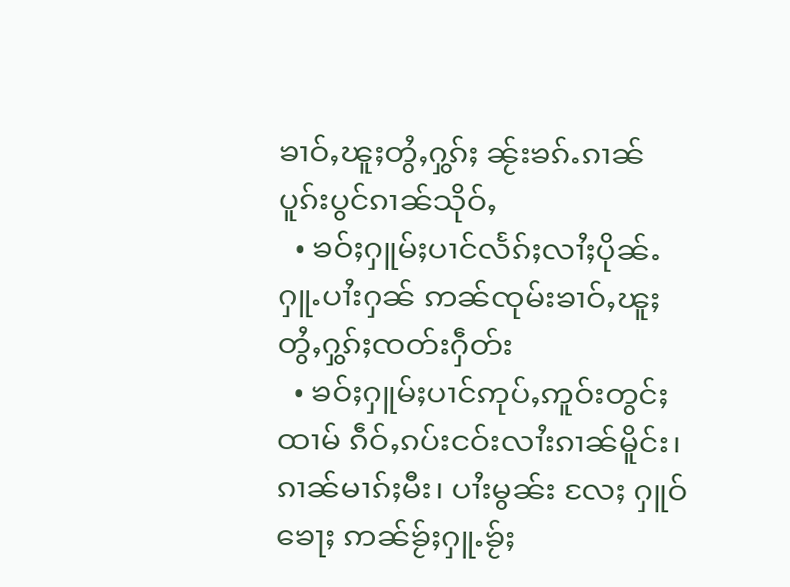ၶၢဝ်ႇၽူႈတွႆႇႁွၵ်ႈ ၼႂ်းၶၵ်ႉၵၢၼ်ပူၵ်းပွင်ၵၢၼ်သိုဝ်ႇ
  • ၶဝ်ႈႁူမ်ႈပၢင်လႅၵ်ႈလၢႆႈပိုၼ်ႉႁူႉပၢႆးႁၼ် ဢၼ်ၸုမ်းၶၢဝ်ႇၽူႈတွႆႇႁွၵ်ႈၸတ်းႁဵတ်း
  • ၶဝ်ႈႁူမ်ႈပၢင်ဢုပ်ႇဢူဝ်းတွင်ႈထၢမ် ၵဵဝ်ႇၵပ်းငဝ်းလၢႆးၵၢၼ်မိူင်း၊ ၵၢၼ်မၢၵ်ႈမီး၊ ပၢႆးမွၼ်း လႄႈ ႁူဝ်ၶေႃႈ ဢၼ်ၶႂ်ႈႁူႉၶႂ်ႈ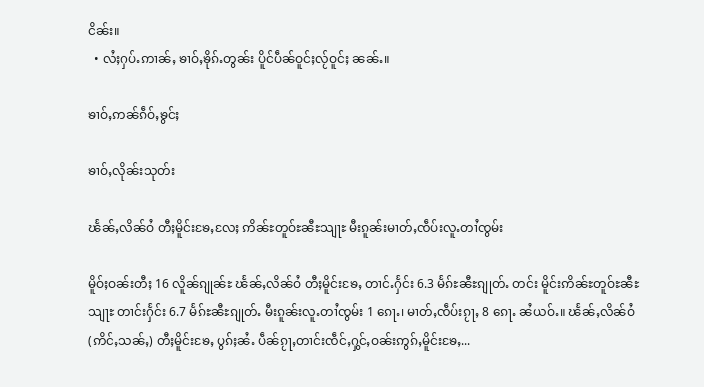ငိၼ်း။
  • လႆႈႁပ်ႉဢၢၼ်ႇ ၶၢဝ်ႇၶိုၵ်ႉတွၼ်း ပိူင်ပဵၼ်ဝူင်ႈလႂ်ဝူင်ႈ ၼၼ်ႉ။

ၶၢဝ်ႇဢၼ်ၵဵဝ်ႇၶွင်ႈ

ၶၢဝ်ႇလိုၼ်းသုတ်း

ၽႅၼ်ႇလိၼ်ဝႆ တီႈမိူင်းၶႄႇလႄႈ ဢိၼ်ႊတူဝ်ႊၼီႊသျႃႊ မီးၵူၼ်းမၢတ်ႇၸဵပ်းလူႉတၢႆၸွမ်း

မိူဝ်ႈဝၼ်းတီႈ 16 လိူၼ်ၵျုၼ်ႊ ၽႅၼ်ႇလိၼ်ဝႆ တီႈမိူင်းၶႄႇ တၢင်ႉႁႅင်း 6.3 မႅၵ်ႊၼီႊၵျုတ်ႉ တင်း မိူင်းဢိၼ်ႊတူဝ်ႊၼီႊသျႃႊ တၢင်းႁႅင်း 6.7 မႅၵ်ႊၼီႊၵျုတ်ႉ မီးၵူၼ်းလူႉတၢႆၸွမ်း 1 ၵေႃႉ၊ မၢတ်ႇၸဵပ်းၵႂႃႇ 8 ၵေႃႉ ၼႆယဝ်ႉ။ ၽႅၼ်ႇလိၼ်ဝႆ (ဢိင်ႇသၼ်ႇ) တီႈမိူင်းၶႄႇ ပွၵ်ႈၼႆႉ ပဵၼ်ၵႂႃႇတၢင်းၸဵင်ႇႁွင်ႇဝၼ်းဢွၵ်ႇမိူင်းၶႄႇ...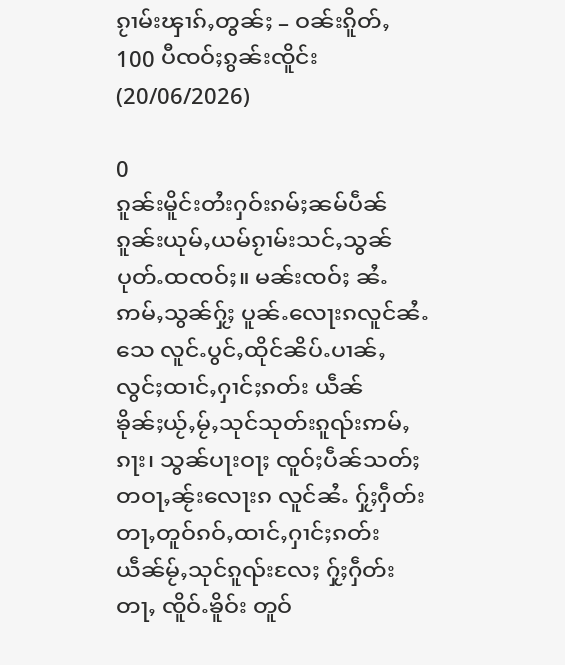ၵႂၢမ်းၾၢၵ်ႇတွၼ်ႈ – ဝၼ်းၵိူတ်ႇ 100 ပီၸဝ်ႈၵွၼ်းၸိူင်း (20/06/2026)

0
ၵူၼ်းမိူင်းတႆးႁဝ်းၵမ်ႈၼမ်ပဵၼ်ၵူၼ်းယုမ်ႇယမ်ၵႂၢမ်းသင်ႇသွၼ်ပုတ်ႉထၸဝ်ႈ။ မၼ်းၸဝ်ႈ ၼႆႉဢမ်ႇသွၼ်ႁႂ်ႈ ပူၼ်ႉလေႃးၵလူင်ၼႆႉသေ လူင်ႉပွင်ႇထိုင်ၼိပ်ႉပၢၼ်ႇလွင်ႈထၢင်ႇႁၢင်ႈၵတ်း ယဵၼ်ၶိုၼ်ႈယႂ်ႇမႂ်ႇသုင်သုတ်းၵူၺ်းဢမ်ႇၵႃး၊ သွၼ်ပႃးဝႃႈ ၸူဝ်ႈပဵၼ်သတ်ႈတဝႃႇၼႂ်းလေႃးၵ လူင်ၼႆႉ ႁႂ်ႈႁဵတ်းတႃႇတူဝ်ၵဝ်ႇထၢင်ႇႁၢင်ႈၵတ်းယဵၼ်မႂ်ႇသုင်ၵူၺ်းလႄႈ ႁႂ်ႈႁဵတ်းတႃႇ ၸိူဝ်ႉၶိူဝ်း တူဝ်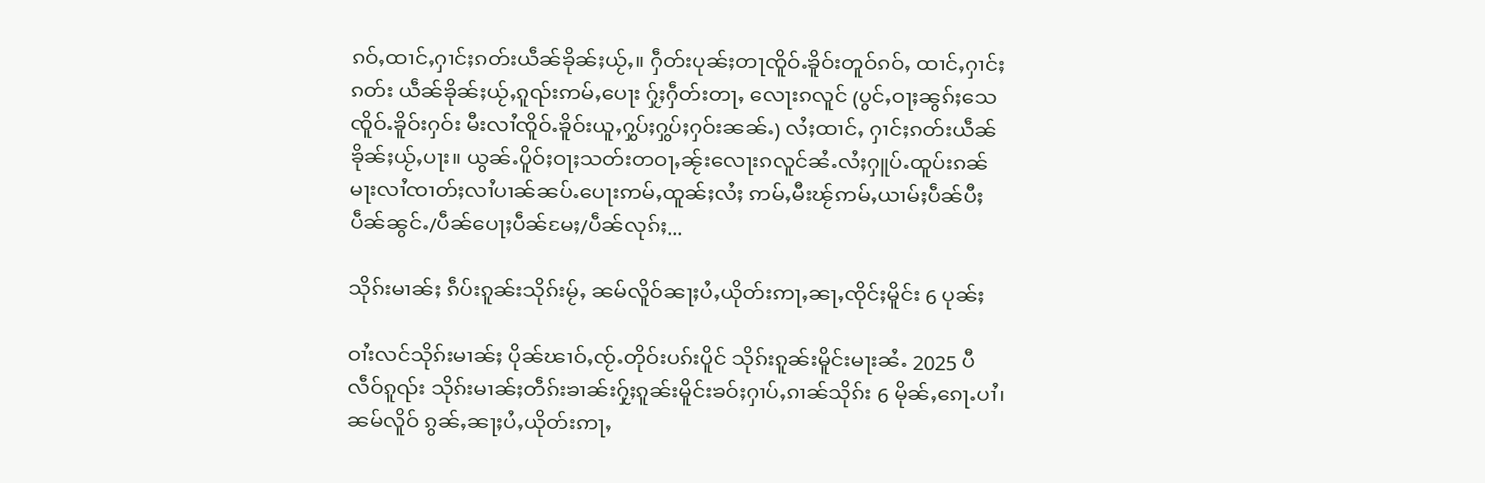ၵဝ်ႇထၢင်ႇႁၢင်ႈၵတ်းယဵၼ်ၶိုၼ်ႈယႂ်ႇ။ ႁဵတ်းပုၼ်ႈတႃၸိူဝ်ႉၶိူဝ်းတူဝ်ၵဝ်ႇ ထၢင်ႇႁၢင်ႈၵတ်း ယဵၼ်ၶိုၼ်ႈယႂ်ႇၵူၺ်းဢမ်ႇပေႃး ႁႂ်ႈႁဵတ်းတႃႇ လေႃးၵလူင် (ပွင်ႇဝႃႈၼွၵ်ႈသေ ၸိူဝ်ႉၶိူဝ်းႁဝ်း မီးလၢႆၸိူဝ်ႉၶိူဝ်းယူႇႁွပ်ႈႁွပ်ႈႁဝ်းၼၼ်ႉ) လႆႈထၢင်ႇ ႁၢင်ႈၵတ်းယဵၼ်ၶိုၼ်ႈယႂ်ႇပႃး။ ယွၼ်ႉပိူဝ်ႈဝႃႈသတ်းတဝႃႇၼႂ်းလေႃးၵလူင်ၼႆႉလႆႈႁူပ်ႉထူပ်းၵၼ်မႃးလၢႆၸၢတ်ႈလၢႆပၢၼ်ၼပ်ႉပေႃးဢမ်ႇထူၼ်ႈလႆႈ ဢမ်ႇမီးၽႂ်ဢမ်ႇယၢမ်ႈပဵၼ်ပီႈပဵၼ်ၼွင်ႉ/ပဵၼ်ပေႃႈပဵၼ်မႄႈ/ပဵၼ်လုၵ်ႈ...

သိုၵ်းမၢၼ်ႈ ၵဵပ်းၵူၼ်းသိုၵ်းမႂ်ႇ ၼမ်လိူဝ်ၼႃႈပႆႇယိုတ်းဢႃႇၼႃႇၸိုင်ႈမိူင်း 6 ပုၼ်ႈ

ဝၢႆးလင်သိုၵ်းမၢၼ်ႈ ပိုၼ်ၽၢဝ်ႇၸႂ်ႉတိုဝ်းပၵ်းပိူင် သိုၵ်းၵူၼ်းမိူင်းမႃးၼႆႉ 2025 ပီလဵဝ်ၵူၺ်း သိုၵ်းမၢၼ်ႈတဵၵ်းၶၢၼ်းႁႂ်ႈၵူၼ်းမိူင်းၶဝ်ႈႁၢပ်ႇၵၢၼ်သိုၵ်း 6 မိုၼ်ႇၵေႃႉပၢႆ၊ ၼမ်လိူဝ် ၵွၼ်ႇၼႃႈပႆႇယိုတ်းဢႃႇ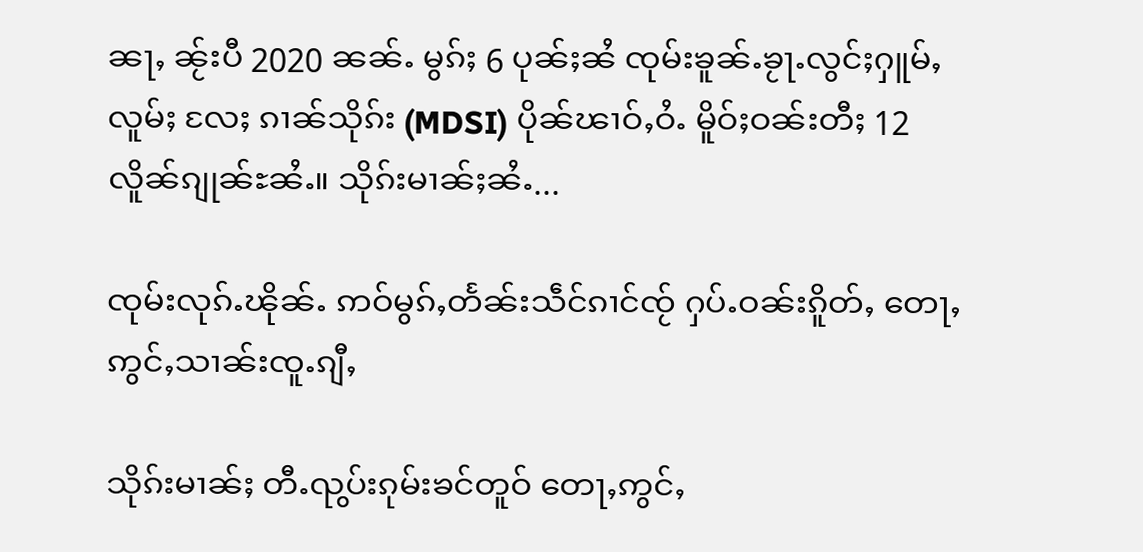ၼႃႇ ၼႂ်းပီ 2020 ၼၼ်ႉ မွၵ်ႈ 6 ပုၼ်ႈၼႆ ၸုမ်းၶူၼ်ႉၶႂႃႉလွင်ႈႁူမ်ႇလူမ်ႈ လႄႈ ၵၢၼ်သိုၵ်း (MDSI) ပိုၼ်ၽၢဝ်ႇဝႆႉ မိူဝ်ႈဝၼ်းတီႈ 12 လိူၼ်ၵျုၼ်ႊၼႆႉ။ သိုၵ်းမၢၼ်ႈၼႆႉ...

ၸုမ်းလုၵ်ႉၽိုၼ်ႉ ဢဝ်မွၵ်ႇတႅၼ်းသဵင်ၵၢင်ၸႂ် ႁပ်ႉဝၼ်းၵိူတ်ႇ တေႃႇဢွင်ႇသၢၼ်းၸူႉၵျီႇ

သိုၵ်းမၢၼ်ႈ တီႉၺွပ်းၵုမ်းၶင်တူဝ် တေႃႇဢွင်ႇ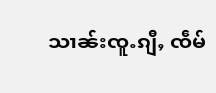သၢၼ်းၸူႉၵျီႇ ၸဵမ်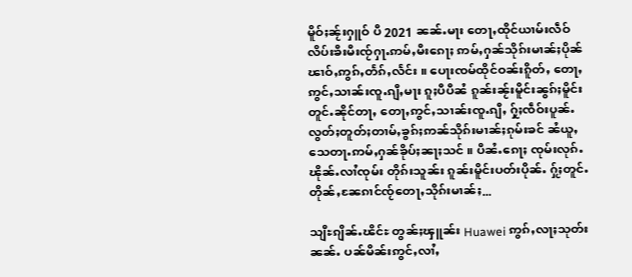မိူဝ်ႈၼႂ်းႁူဝ် ပီ 2021 ၼၼ်ႉမႃး တေႃႇထိုင်ယၢမ်းလဵဝ် လိပ်းၶီးမီးၸႂ်ႁႃႉဢမ်ႇမီးၵေႃႈ ဢမ်ႇႁၼ်သိုၵ်းမၢၼ်ႈပိုၼ်ၽၢဝ်ႇဢွၵ်ႇတႅၵ်ႇလႅင်း ။ ပေႃးၸမ်ထိုင်ဝၼ်းၵိူတ်ႇ တေႃႇဢွင်ႇသၢၼ်းၸူႉၵျီႇမႃး ၵူႈပီပီၼႆ ၵူၼ်းၼႂ်းမိူင်းၼွၵ်ႈမိူင်း တူင်ႉၼိုင်တႃႇ တေႃႇဢွင်ႇသၢၼ်းၸူႉၵျီႇ ႁႂ်ႈၸဵဝ်းပူၼ်ႉလွတ်ႈတူတ်ႈတၢမ်ႇၶွၵ်ႈဢၼ်သိုၵ်းမၢၼ်ႈၵုမ်းၶင် ၼႆယူႇသေတႃႉဢမ်ႇႁၼ်ၶိုပ်ႈၼႃႈသင် ။ ပီၼႆႉၵေႃႈ ၸုမ်းလုၵ်ႉၽိုၼ်ႉလၢႆၸုမ်း တိုၵ်းသူၼ်း ၵူၼ်းမိူင်းပတ်းပိုၼ်ႉ ႁႂ်ႈတူင်ႉတိုၼ်ႇၼႄၵၢင်ၸႂ်တေႃႇသိုၵ်းမၢၼ်ႈ...

သျီႊၵျိၼ်ႉၽိင်ႊ တွၼ်ႈၾူၼ်း Huawei ဢွၵ်ႇလႃႈသုတ်းၼၼ်ႉ ပၼ်မိၼ်းဢွင်ႇလၢႆႇ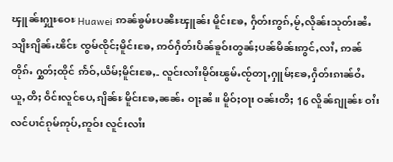ၾူၼ်းႁႂႃႊဝေႊ Huawei ဢၼ်ၶွမ်ႊပၼီႊၾူၼ်း မိူင်းၶႄႇ ႁဵတ်းဢွၵ်ႇမႂ်ႇလိုၼ်းသုတ်းၼႆႉ သျီႊၵျိၼ်ႉၽိင်ႊ ၸွမ်ၸိုင်ႈမိူင်းၶႄႇ ဢဝ်ႁဵတ်းပဵၼ်ၶူဝ်းတွၼ်ႈပၼ်မိၼ်းဢွင်ႇလၢႆႇ ဢၼ်တိုၵ်ႉ ႁွတ်ႈထိုင် ဢႅဝ်ႇယဵမ်ႈမိူင်းၶႄႇ- လူင်းလၢႆးမိုဝ်းၽွမ်ႉၸႂ်တႃႇႁူမ်ႈၶႄႇႁဵတ်းၵၢၼ်ဝႆႉယူႇတီႈ ဝဵင်းလူင်ပေႇၵျိၼ်ႊ မိူင်းၶႄႇၼၼ်ႉ ဝႃႈၼႆ။ မိူဝ်ႈဝႃး ဝၼ်းတီႈ 16 လိူၼ်ၵျုၼ်ႊ ဝၢႆးလင်ပၢင်ၵုမ်ဢုပ်ႇဢူဝ်း လူင်းလၢႆး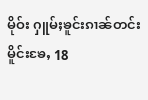မိုဝ်း ႁူမ်ႈၶူင်းၵၢၼ်တင်းမိူင်းၶႄႇ 18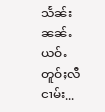သႅၼ်း ၼၼ်ႉယဝ်ႉတူဝ်ႈလီငၢမ်း...